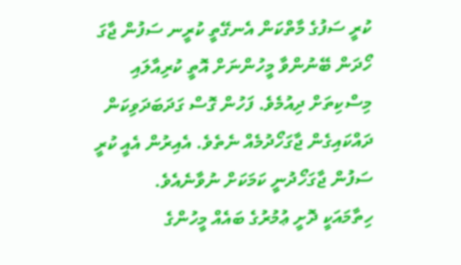ކުރީ ސަފުގެ މާތްކަން އެނގޭތީ ކުރީނ ސަފުން ޖާގަ ހޯދަން ބޭނުންވާ މީހުންނަށް އޮތީ ކުރިއާލައި މިސްކިތަށް ދިއުމެވެ. ފަހުން ގޮސް ގަދަބަދަވިކަން ދައްކައިގެން ޖާގަހޯދުމެއް ނެތެވެ. އެއިރުން އެއީ ކުރީ ސަފުން ޖާގަހޯދުނީ ކަމަކަށް ނުވާނެއެވެ.
ހިތާމައަކީ ދޮށީ ޢުމުރުގެ ބައެއް މީހުންގެ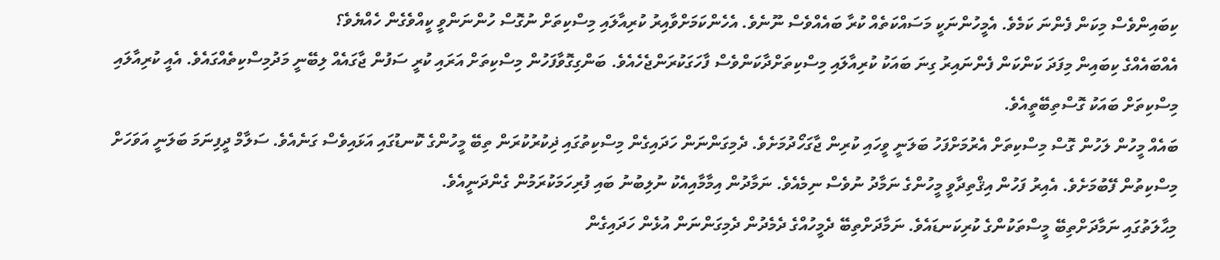ކިބައިންވެސް މިކަން ފެންނަ ކަމެވެ. އެމީހުންނަކީ މަސައްކަތެއް ކުރާ ބައެއްވެސް ނޫނެވެ. އެހެންކަމަށްވާއިރު ކުރިއާލައި މިސްކިތަށް ނުގޮސް ހުންނަންވީ ކީއްވެގެން ހެއްޔެވެ؟
އެއްބައެއްގެ ކިބައިން މިފަދަ ކަންކަން ފެންނައިރު ގިނަ ބައަކު ކުރިއާލައި މިސްކިތަށްދާކަންވެސް ފާހަގަކުރަންޖެހެއެވެ. ބަންގިގޮވާފަހުން މިސްކިތަށް އަރައި ކުރީ ސަފުން ޖާގައެއް ލިބޭނީ މަދުމިސްކިތެއްގައެވެ. އެއީ ކުރިއާލައި މިސްކިތަށް ބައަކު ގޮސްތިބޭތީއެވެ.
ބައެއް މީހުން ލަހުން ގޮސް މިސްކިތަށް އެރުމަށްފަހު ބަލަނީ ވީހައި ކުރިން ޖާގަހޯދުމަށެވެ. ދެމިގަންނަން ހަދައިގެން މިސްކިތުގައި ޛިކުރުކުރަން ތިބޭ މީހުންގެ ކޮނޑުގައި އަޅައިވެސް ގަނެއެވެ. ސަލާމް ދީފިނަމަ ބަލަނީ އަވަހަށް މިސްކިތުން ފޭބުމަށެވެ. އެއިރު ފަހުން އިޤްތިދާވީ މީހުންގެ ނަމާދު ނުވެސް ނިމެއެވެ. ނަމާދުން އިމާމާއިއެކު ނުލިބުނު ބައި ފުރިހަމަކުރަމުން ގެންދަނީއެވެ.
މިޙާލަތުގައި ނަމާދަށްތިބޭ މީސްތަކުންގެ ކުރިކަނޑައެވެ. ނަމާދަށްތިބޭ ދެމީހުއްގެ ދެމެދުން ދެމިގަންނަން އުޅެން ހަދައިގެން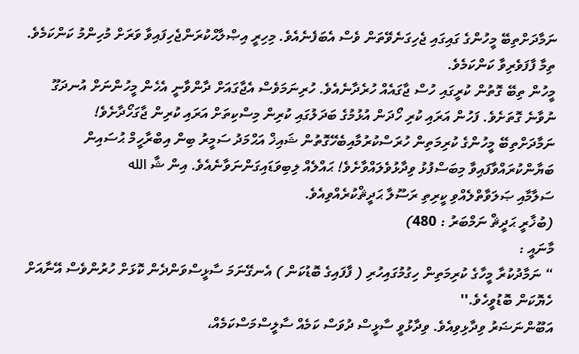ނަމާދަށްތިބޭ މީހުންގެ ގައިގައި ޖެހިގަނެވޭތަން ވެސް އެބަފެނެއެވެ. މިހިރީ އިޞްލާޙްކުރަންޖެހިފައިވާ ވަރަށް މުހިންމު ކަންކަމެވެ. ތިމާ ފާފަވެރިވާ ކަންކަމެވެ.
މީހުން ތިބޭ ގޮތުން ކުރީގައި ހުސް ޖާގައެއް ހުރެދާނެއެވެ. ހުރިނަމަވެސް އެޖާގައަށް ދާންވާނީ އެހެން މީހުންނަށް އުނދަގޫ ނުވާނެ ގޮތަށެވެ. ފަހުން އަރައި ކުރި ހޯދަން އުޅުމުގެ ބަދަލުގައި ކުރިން މިސްކިތަށް އަރައި ކުރިން ޖާގަހޯދާށެވެ!
ނަމާދަށްތިބޭ މީހުންގެ ކުރިމަތިން ހުރަސްކުރުމާއިބެހޭގޮތުން ޝައިޚް އަޙްމަދު ސަމީރު ބިން އިބްރާހީމް ޙުސައިން ބަޔާންކުރައްވާފައިވާ މިބަސްފުޅު ވިދާޅުވެލައްވާށެވެ! ޙައްލެއް ލިބިވަޑައިގަންނަވާނެއެވެ. އިން ޝާ الله
ސަލާމާއި ޞަލަވާތްލެއްވި ކީރިތި ރަސޫލާ ޙަދީޘްކުރެއްވިއެވެ.
(ބުޚާރީ ޙަދީޘް ނަމްބަރު : 480)
މާނައީ :
“ ނަމާދުކުރާ މީހާގެ ކުރިމަތިން ހިގުމުގައިހުރި ( ފާފައިގެ ބޮޑުކަން ) އެނގޭނަމަ ސާޅީސްވަންދެން ކޮޅަށް ހުރުންވެސް އޭނާއަށް ހެޔޮކަން ބޮޑުވީހެވެ.''
އަބޫންނަޟަރު ވިދާޅިވިއެވެ. ވިދާޅުވީ ސާޅީސް ދުވަސް ކަމެއް ސާލީސްމަސްކަމެއް،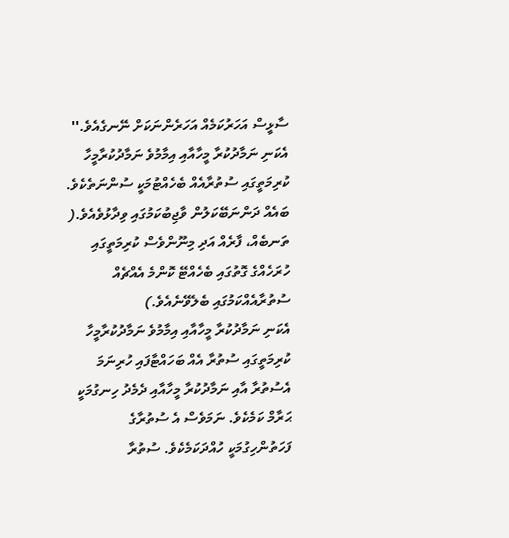ސާޅީސް އަހަރުކަމެއް އަހަރެންނަކަށް ނޭނގެއެވެ.''
އެކަނި ނަމާދުކުރާ މީހާއާއި އިމާމުވެ ނަމާދުކުރާމީހާ ކުރިމަތީގައި ސުތުރާއެއް ބެހެއްޓުމަކީ ސުންނަތެކެވެ. ބައެއް ދަންނަބޭކަލުން ވާޖިބުކަމުގައި ވިދާޅުވެއެވެ.( ތަނބެއް، ފާރެއް އަދި މިނޫންވެސް ކުރިމަތީގައި ހުރަހެއްގެ ގޮތުގައި ބެހެއްޓޭ ކޮންމެ އެއްޗެއް ސުތުރާއެއްކަމުގައި ބެލެވޭނެއެވެ.)
އެކަނި ނަމާދުކުރާ މީހާއާއި އިމާމުވެ ނަމާދުކުރާމީހާ ކުރިމަތީގައި ސުތުރާ އެއް ބަހައްޓާފައި ހުރިނަމަ އެސުތުރާ އާއި ނަމާދުކުރާ މީހާއާއި ދެމެދު ހިނގުމަކީ ޙަރާމް ކަމެކެވެ. ނަމަވެސް އެ ސުތުރާގެ ފަހަތުންހިގުމަކީ ހުއްދަކަމެކެވެ. ސުތުރާ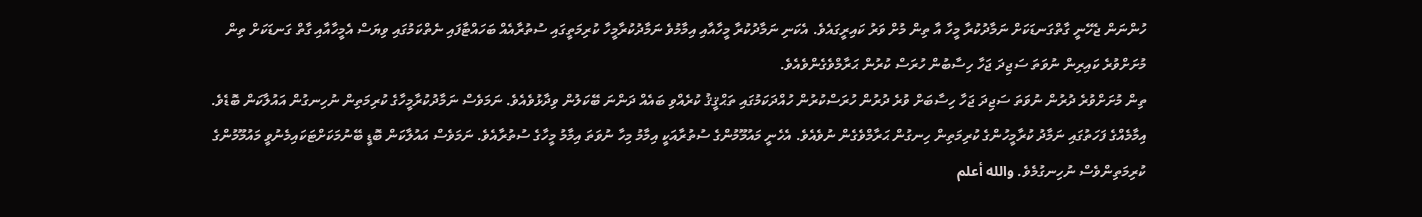ހުންނަން ޖެހޭނީ ގާތްގަނޑަކަށް ނަމާދުކުރާ މީހާ އާ ތިން މުށް ވަރު ކައިރީގައެވެ. އެކަނި ނަމާދުކުރާ މީހާއާއި އިމާމުވެ ނަމާދުކުރާމީހާ ކުރިމަތީގައި ސުތުރާއެއް ބަހައްޓާފައި ނެތްކަމުގައި ވިޔަސް އެމީހާއާއި ގާތް ގަނޑަކަށް ތިން މުށަށްވުރެ ކައިރިން ނުވަތަ ސަޖިދަ ޖަހާ ހިސާބުން ހުރަސް ކުރުން ޙަރާމްވެގެންވެއެވެ.
ތިން މުށަށްވުރެ ދުރުން ނުވަތަ ސަޖިދަ ޖަހާ ހިސާބަށް ވުރެ ދުރުން ހުރަސްކުރުން ހުއްދަކަމުގައި ތަޙްޤީޤު ކުރެއްވި ބައެއް ދަންނަ ބޭކަލުން ވިދާޅުވެއެވެ. ނަމަވެސް ނަމާދުކުރާމީހާގެ ކުރިމަތިން ނުހިނގުން އައުލާކަން ބޮޑެވެ. އިމާމެއްގެ ފަހަތުގައި ނަމާދު ކުރާމީހުންގެ ކުރިމަތިން ހިނގުން ޙަރާމްވެގެން ނުވެއެވެ. އެހެނީ މައުމޫމުންގެ ސުތުރާއަކީ އިމާމު މިހާ ނުވަތަ އިމާމު މީހާގެ ސުތުރާއެވެ. ނަމަވެސް އައުލާކަން ބޮޑީ ބޭނުމަކަށްޓަކައިމެނުވީ މައުމޫމުންގެ ކުރިމަތިންވެސް ނުހިނގުމެވެ. والله أعلم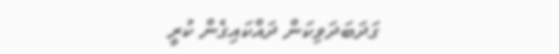ގަދަބަދަވިކަން ދައްކައިގެން ކުރީ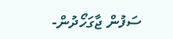ސަފުން ޖާގަހޯދުން-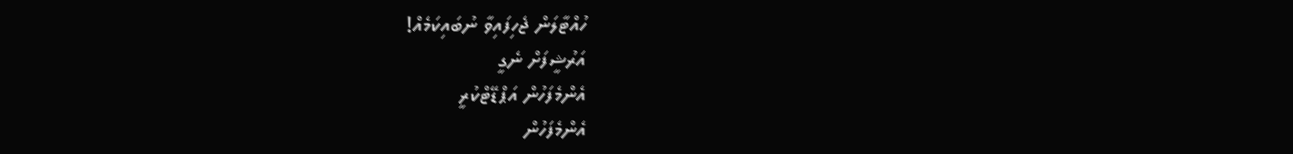ހުއްޓާލަން ޖެހިފައިވާ ނުބައިކަމެއް!
އަރުޝީފަށް ނެގީ
އެންމެފަހުން އަޕްޑޭޓްކުރީ
އެންމެފަހުން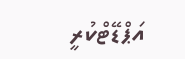އަޕްޑޭޓްކުރީ